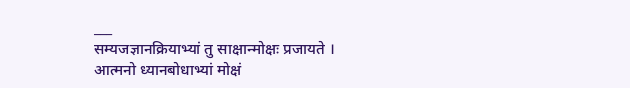___
सम्यजज्ञानक्रियाभ्यां तु साक्षान्मोक्षः प्रजायते ।
आत्मनो ध्यानबोधाभ्यां मोक्षं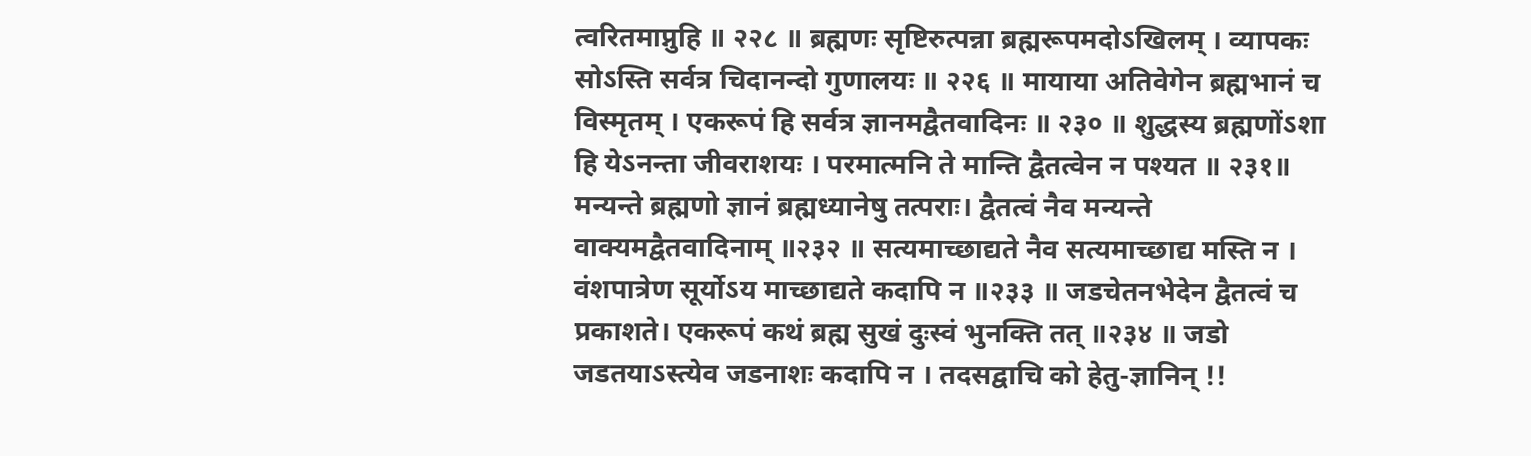त्वरितमाप्नुहि ॥ २२८ ॥ ब्रह्मणः सृष्टिरुत्पन्ना ब्रह्मरूपमदोऽखिलम् । व्यापकः सोऽस्ति सर्वत्र चिदानन्दो गुणालयः ॥ २२६ ॥ मायाया अतिवेगेन ब्रह्मभानं च विस्मृतम् । एकरूपं हि सर्वत्र ज्ञानमद्वैतवादिनः ॥ २३० ॥ शुद्धस्य ब्रह्मणोंऽशा हि येऽनन्ता जीवराशयः । परमात्मनि ते मान्ति द्वैतत्वेन न पश्यत ॥ २३१॥ मन्यन्ते ब्रह्मणो ज्ञानं ब्रह्मध्यानेषु तत्पराः। द्वैतत्वं नैव मन्यन्ते वाक्यमद्वैतवादिनाम् ॥२३२ ॥ सत्यमाच्छाद्यते नैव सत्यमाच्छाद्य मस्ति न । वंशपात्रेण सूर्योऽय माच्छाद्यते कदापि न ॥२३३ ॥ जडचेतनभेदेन द्वैतत्वं च प्रकाशते। एकरूपं कथं ब्रह्म सुखं दुःस्वं भुनक्ति तत् ॥२३४ ॥ जडो जडतयाऽस्त्येव जडनाशः कदापि न । तदसद्वाचि को हेतु-ज्ञानिन् !!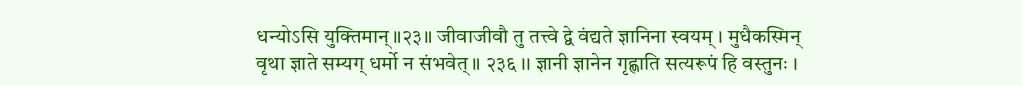धन्योऽसि युक्तिमान्॥२३॥ जीवाजीवौ तु तत्त्वे द्वे वंद्यते ज्ञानिना स्वयम् । मुधैकस्मिन् वृथा ज्ञाते सम्यग् धर्मो न संभवेत् ॥ २३६ ।। ज्ञानी ज्ञानेन गृह्णाति सत्यरूपं हि वस्तुनः ।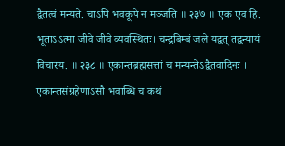द्वैतत्वं मन्यते. चाऽपि भवकूपे न मञ्जति ॥ २३७ ॥ एक एव हि. भूताऽऽत्मा जीवे जीवे व्यवस्थितः। चन्द्रबिम्बं जले यद्वत् तद्वन्यायं विचारय. ॥ २३८ ॥ एकान्तब्रह्मसत्तां च मन्यन्तेऽद्वैतवादिनः । एकान्तसंग्रहेणाऽसौ भवाब्धि च कथं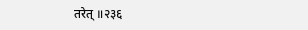तरेत् ॥२३६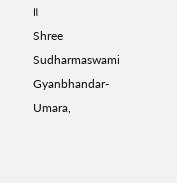॥
Shree Sudharmaswami Gyanbhandar-Umara,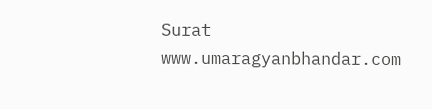Surat
www.umaragyanbhandar.com